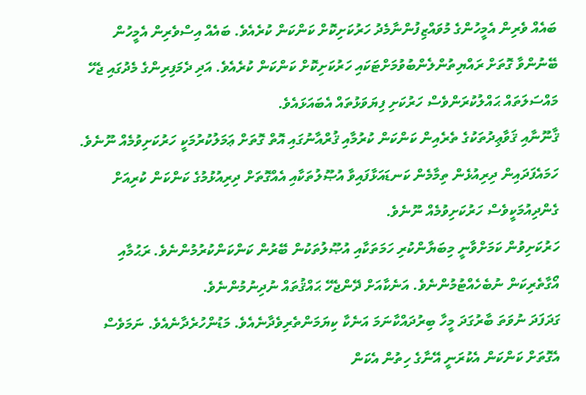ބައެއް ވެރިން އެމީހުންގެ މުވައްޒިފުންނާމެދު ހަރުކަށިކޮށް ކަންކަން ކުރެއެވެ. ބައެއް އިސްވެރިން އެމީހުން ބޭނުންވާ ގޮތަށް ރައްޔިތުންލެންބުވުމަށްޓަކައި ހަރުކަށިކޮށް ކަންކަން ކުރެއެވެ. އަދި ދެމަފިރިންގެ މެދުގައި ޖެހޭ މައްސަލަތައް ޙައްލުކުރަންވެސް ހަރުކަށި ފިޔަވަޅުތައް އެބައަޅައެވެ.
ޤާނޫނާއި ޤަވާޢިދުތަކުގެ ތެރެއިން ކަންކަން ކުރުމާއި ޤުރްއާނުގައި އޮތް ގޮތަށް ޢަމަލުކުރުމަކީ ހަރުކަށިވުމެއް ނޫނެވެ. ހަމައެފަދައިން ދިރިއުޅެން ތިމާމެން ކަނޑައަޅާފައިވާ އުޞޫލުތަކާއި އެއްގޮތަށް ދިރިއުޅުމުގެ ކަންކަން ކުރިއަށް ގެންދިއުމަކީވެސް ހަރުކަށިވުމެއް ނޫނެވެ.
ހަރުކަށިވުން ކަމަށްވާނީ މިބަޔާންކުރި ހަމަތަކާއި އުޞޫލުތަކުން ބޭރުން ކަންކަންކުރުމުންނެވެ. ރަޙުމާއި އޯގާތެރިކަން ނުބެހެއްޓުމުންނެވެ. އަނެކާއަށް ދޭންޖެހޭ ޙައްޤުތައް ނުދިނުމުންނެވެ.
ގަދަފަދަ ނުވަތަ ބާރުގަދަ މީހާ ބިރުދައްކާނަމަ އަނެކާ ކިޔަމަންތެރިވެދާނެއެވެ. މަޑުންހުރެދާނެއެވެ. ނަމަވެސް އެގޮތަށް ކަންކަން އެކުރަނީ އޭނާގެ ހިތުން އެކަން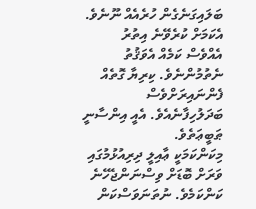ބަލައިގަނެގެން ހުރެއެއް ނޫނެވެ. އެކަމަށް ކުރެވޭނެ އިތުރު އެއްވެސް ކަމެއް އެވަޤުތު ނެތުމުންނެވެ. ކިރިޔާ ގޮތެއް ފެންނައިރަށްވެސް ބަދަލުހިފާނެއެވެ. އެއީ އިންސާނީ ޠަބީޢަތެވެ.
މިކަންކަމަކީ ޢާއިލީ ދިރިއުޅުމުގައި ވަރަށް ބޮޑަށް ވިސްނަންޖެހޭނެ ކަންކަމެވެ. ނުތަނަވަސްކަން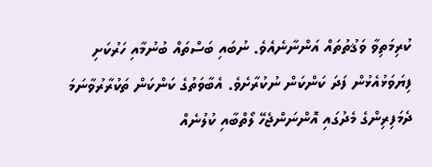ކުރިމަތިވާ ވަޤުތުތައް އަންނާނެއެވެ. ނުބައި ބަސްތައް ބުނުމާއި ހަރުކަށި ފިޔަވަޅުއެޅުން ފަދަ ކަންކަން ނުކުރާށެވެ. އެބާވަތުގެ ކަންކަން ތަކުރާރުވާނަމަ ދެމަފިރިންގެ މެދުގައި އޮންނަންޖެހޭ ލޯތްބާއި ކުލުނެއް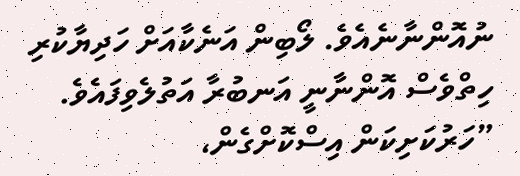ނުއޮންނާނެއެވެ. ލޯބިން އަނެކާއަށް ހަދިޔާކުރި ހިތްވެސް އޮންނާނީ އަނބުރާ އަތުލެވިފައެވެ.
”ހަރުކަށިކަން އިސްކޮށްގެން،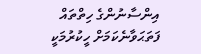އިންސާނުންގެ ހިތްތައް ފަތަޙަވާނެކަމަށް ހީކުރުމަކީ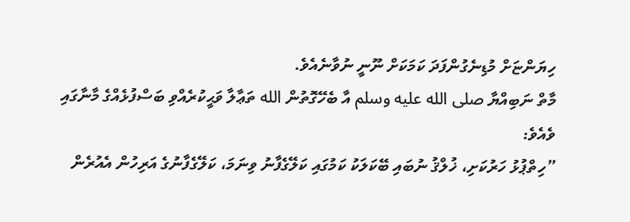ހިޔަންޏަށް މުޑިނެގުންފަދަ ކަމަކަށް ނޫނީ ނުވާނެއެވެ.
މާތް ނަބިއްޔާ صلى الله عليه وسلم އާ ބެހޭގޮތުން الله ތަޢާލާ ވަޙީކުރެއްވި ބަސްފުޅެއްގެ މާނާގައި ވެއެވެ:
”ހިތްޕުޅު ހަރުކަށި، ޚުލްޤު ނުބައި ބޭކަލަކު ކަމުގައި ކަލޭގެފާނު ވިނަމަ، ކަލޭގެފާނުގެ އަރިހުން އެއުރެން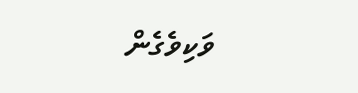ވަކިވެގެން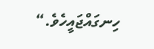ހިނގައްޖައީހެވެ.“